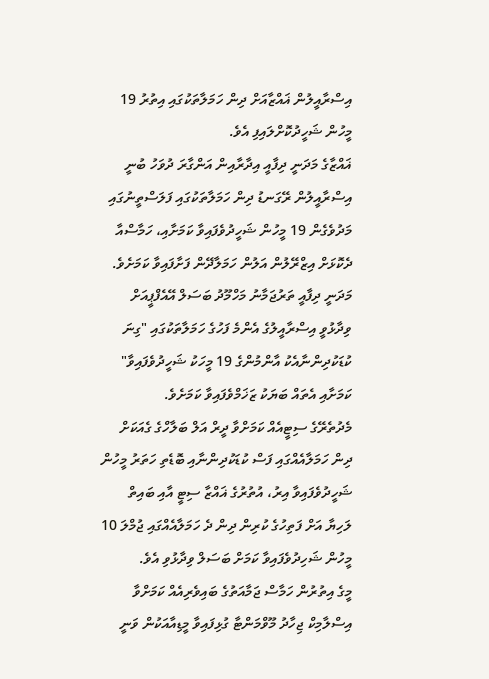އިސްރާއީލުން ޣައްޒާއަށް ދިން ހަމަލާތަކުގައި އިތުރު 19 މީހުން ޝަހީދުކޮށްލައިފި އެވެ.
ޣައްޒާގެ މަދަނީ ދިފާއީ އިދާރާއިން އަންގާރަ ދުވަހު ބުނީ އިސްރާއީލުން ރޭގަނޑު ދިން ހަމަލާތަކުގައި ފަލަސްތީނުގައި މަދުވެގެން 19 މީހުން ޝަހީދުވެފައިވާ ކަމަށާއި، ހަމާސްއާ ދެކޮޅަށް އިޒްރޭލުން އަލުން ހަމަލާދޭން ފަށާފައިވާ ކަމަށެވެ.
މަދަނީ ދިފާއީ ތަރުޖަމާނު މަހްމޫދު ބަސަލް އޭއެފްޕީއަށް ވިދާޅުވީ އިސްރާއީލުގެ އެންމެ ފަހުގެ ހަމަލާތަކުގައި "ގިނަ ކުޑަކުދިންނާއެކު އާންމުންގެ 19 މީހަކު ޝަހީދުވެފައިވާ" ކަމަށާއި އެތައް ބަޔަކު ޒަޚަމްވެފައިވާ ކަމަށެވެ.
މެދުތެރޭގެ ސިޓީއެއް ކަމަށްވާ ދީރް އަލް ބަލާހްގެ ގެއަކަށް ދިން ހަމަލާއެއްގައި ފަސް ކުޑަކުދިންނާއި ބޮޑެތި ހަތަރު މީހުން ޝަހީދުވެފައިވާ އިރު، އުތުރުގެ ޣައްޒާ ސިޓީ އާއި ބައިތް ލަހިޔާ އަށް ފަތިހުގެ ކުރިން ދިން ދެ ހަމަލާއެއްގައި ޖުމްލަ 10 މީހުން ޝަހިދުވެފައިވާ ކަމަށް ބަސަލް ވިދާޅުވި އެވެ.
މީގެ އިތުރުން ހަމާސް ޖަމާއަތުގެ ބައިވެރިއެއް ކަމަށްވާ އިސްލާމިކް ޖިހާދު މޫވްމަންޓާ ގުޅިފައިވާ މީޑިއާއަކުން ވަނީ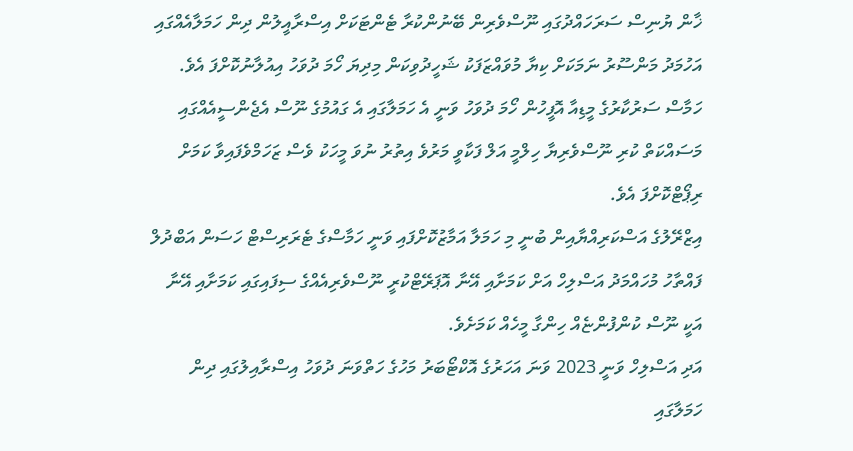ޚާން ޔުނިސް ސަރަހައްދުގައި ނޫސްވެރިން ބޭނުންކުރާ ޓެންޓަކަށް އިސްރާއީލުން ދިން ހަމަލާއެއްގައި އަހުމަދު މަންސޫރު ނަމަކަށް ކިޔާ މުވައްޒަފަކު ޝަހީދުވިކަން މިދިޔަ ހޯމަ ދުވަހު އިއުލާނުކޮށްފަ އެވެ.
ހަމާސް ސަރުކާރުގެ މީޑިއާ އޮފީހުން ހޯމަ ދުވަހު ވަނީ އެ ހަމަލާގައި އެ ގައުމުގެ ނޫސް އެޖެންސީއެއްގައި މަސައްކަތް ކުރި ނޫސްވެރިޔާ ހިލްމީ އަލް ފަކާވީ މަރުވެ އިތުރު ނުވަ މީހަކު ވެސް ޒަހަމްވެފައިވާ ކަމަށް ރިޕޯޓްކޮށްފަ އެވެ.
އިޒްރޭލުގެ އަސްކަރިއްޔާއިން ބުނީ މި ހަމަލާ އަމާޒުކޮށްފައި ވަނީ ހަމާސްގެ ޓެރަރިސްޓް ހަސަން އަބްދުލް ފައްތާހު މުހައްމަދު އަސްލިހް އަށް ކަމަށާއި އޭނާ އޮޕަރޭޓްކުރީ ނޫސްވެރިއެއްގެ ސިފައިގައި ކަމަށާއި އޭނާ އަކީ ނޫސް ކުންފުންޏެއް ހިންގާ މީހެއް ކަމަށެވެ.
އަދި އަސްލިހް ވަނީ 2023 ވަނަ އަހަރުގެ އޮކްޓޯބަރު މަހުގެ ހަތްވަނަ ދުވަހު އިސްރާއިލުގައި ދިން ހަމަލާގައި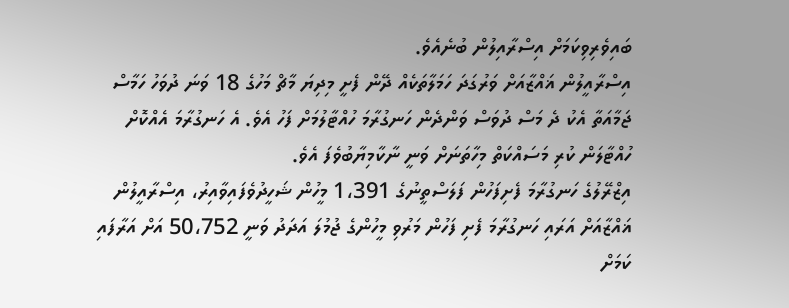ބައިވެރިވިކަމަށް އިސްރާއިލުން ބުނެއެވެ.
އިސްރާއީލުން ޣައްޒާއަށް ވަރުގަދަ ހަމަލާތަކެއް ދޭން ފެށީ މިދިޔަ މާޗް މަހުގެ 18 ވަނަ ދުވަހު ހަމާސް ޖަމާއަތާ އެކު ދެ މަސް ދުވަސް ވަންދެން ހަނގުރާމަ ހުއްޓާލުމަށް ފަހު އެވެ. އެ ހަނގުރާމަ އެއްކޮށް ހުއްޓާލަން ކުރި މަސައްކަތް މިހާތަނަށް ވަނީ ނާކާމިޔާބުވެފަ އެވެ.
އިޒްރޭލުގެ ހަނގުރާމަ ފެށިފަހުން ފަލަސްތީނުގެ 1،391 މީހުން ޝަހީދުވެފައިވާއިރު، އިސްރާއީލުން ޣައްޒާއަށް އަރައި ހަނގުރާމަ ފެށި ފަހުން މަރުވި މީހުންގެ ޖުމުލަ އަދަދު ވަނީ 50،752 އަށް އަރާފައި ކަމަށް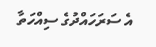އެ ސަރަހައްދުގެ ސިއްހަތާ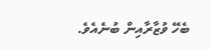ބެހޭ ވުޒާރާއިން ބުނެއެވެ.